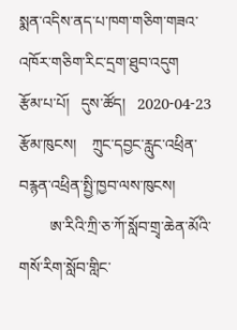སྨན་འདིས་ནད་པ་ཁག་གཅིག་གཟའ་འཁོར་གཅིག་རིང་དྲག་ཐུབ་འདུག
རྩོམ་པ་པོ།   དུས་ཚོད།   2020-04-23   རྩོམ་ཁུངས།    ཀྲུང་དབྱང་རླུང་འཕྲིན་བརྙན་འཕྲིན་སྤྱི་ཁྱབ་ལས་ཁུངས།
        ཨ་རིའི་ཀྲི་ཅ་ཀོ་སློབ་གྲྭ་ཆེན་མོའི་གསོ་རིག་སློབ་གླིང་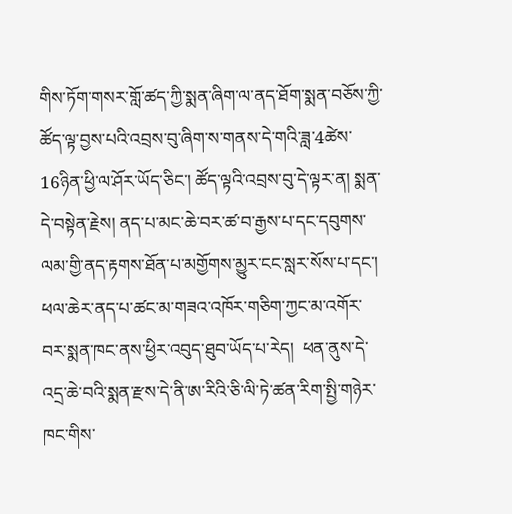གིས་ཏོག་གསར་གློ་ཚད་ཀྱི་སྨན་ཞིག་ལ་ནད་ཐོག་སྨན་བཅོས་ཀྱི་ཚོད་ལྟ་བྱས་པའི་འབྲས་བུ་ཞིག་ས་གནས་དེ་གའི་ཟླ་4ཚེས་16ཉིན་ཕྱི་ལ་ཤོར་ཡོད་ཅིང་། ཚོད་ལྟའི་འབྲས་བུ་དེ་ལྟར་ན། སྨན་དེ་བསྟེན་རྗེས། ནད་པ་མང་ཆེ་བར་ཚ་བ་རྒྱས་པ་དང་དབུགས་ལམ་གྱི་ནད་རྟགས་ཐོན་པ་མགྱོགས་མྱུར་ངང་སླར་སོས་པ་དང་། ཕལ་ཆེར་ནད་པ་ཚང་མ་གཟའ་འཁོར་གཅིག་ཀྱང་མ་འགོར་བར་སྨན་ཁང་ནས་ཕྱིར་འབུད་ཐུབ་ཡོད་པ་རེད།  ཕན་ནུས་དེ་འདྲ་ཆེ་བའི་སྨན་རྫས་དེ་ནི་ཨ་རིའི་ཅི་ལི་ཏེ་ཚན་རིག་སྤྱི་གཉེར་ཁང་གིས་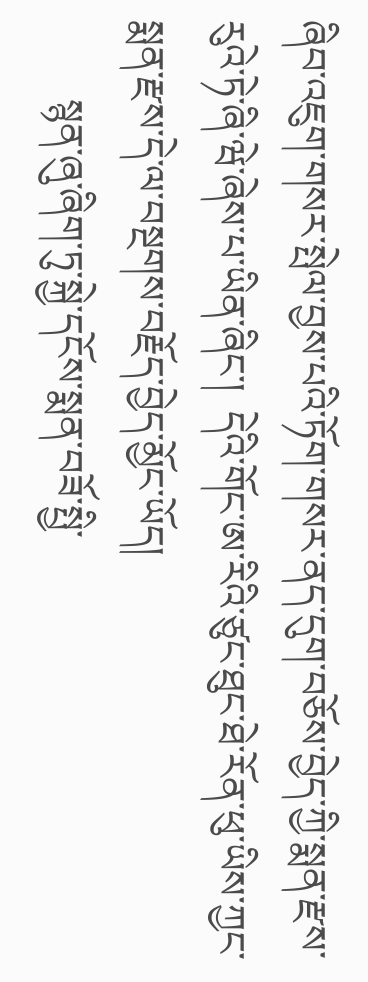ཞིབ་འཇུག་གསར་སྤེལ་བྱས་པའི་ཏོག་གསར་ནད་དུག་བཅོས་བྱེད་ཀྱི་སྨན་རྫས་རུའེ་ཏེ་ཞི་ཝེ་ཞེས་པ་ཡིན་ཞིང་།  དེའི་གོང་ཨ་རིའི་ཙུང་ཐུང་ཐེ་རོན་ཕུ་ཡིས་ཀྱང་སྨན་རྫས་དེ་ལ་བསྔགས་བརྗོད་བྱེད་མྱོང་ཡོད།
        སྙན་ཞུ་ཞིག་ཏུ་སྐྱེ་དངོས་སྨན་བཟོ་སྤྱི་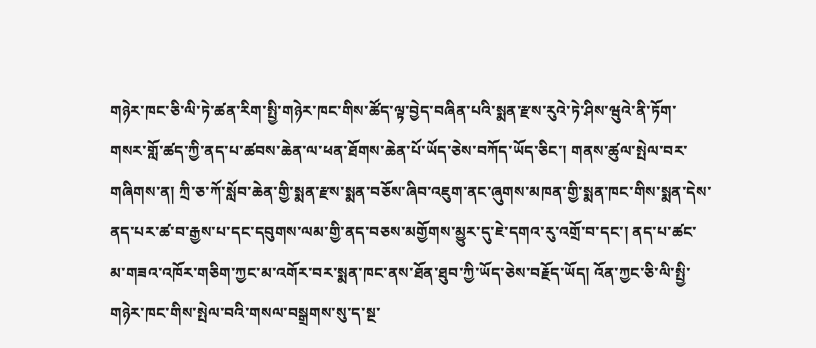གཉེར་ཁང་ཅི་ལི་ཏེ་ཚན་རིག་སྤྱི་གཉེར་ཁང་གིས་ཚོད་ལྟ་བྱེད་བཞིན་པའི་སྨན་རྫས་རུའེ་ཏེ་ཤིས་ཝུའེ་ནི་ཏོག་གསར་གློ་ཚད་ཀྱི་ནད་པ་ཚབས་ཆེན་ལ་ཕན་ཐོགས་ཆེན་པོ་ཡོད་ཅེས་བཀོད་ཡོད་ཅིང་། གནས་ཚུལ་སྤེལ་བར་གཞིགས་ན། ཀྲི་ཅ་ཀོ་སློབ་ཆེན་གྱི་སྨན་རྫས་སྨན་བཅོས་ཞིབ་འཇུག་ནང་ཞུགས་མཁན་གྱི་སྨན་ཁང་གིས་སྨན་དེས་ནད་པར་ཚ་བ་རྒྱས་པ་དང་དབུགས་ལམ་གྱི་ནད་བཅས་མགྱོགས་མྱུར་དུ་ཇེ་དགའ་རུ་འགྲོ་བ་དང་། ནད་པ་ཚང་མ་གཟའ་འཁོར་གཅིག་ཀྱང་མ་འགོར་བར་སྨན་ཁང་ནས་ཐོན་ཐུབ་ཀྱི་ཡོད་ཅེས་བརྗོད་ཡོད། འོན་ཀྱང་ཅི་ལི་སྤྱི་གཉེར་ཁང་གིས་སྤེལ་བའི་གསལ་བསྒྲགས་སུ་ད་སྔ་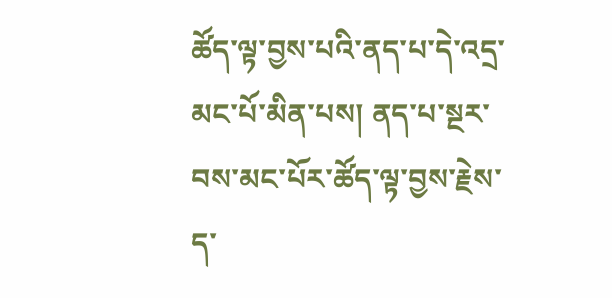ཚོད་ལྟ་བྱས་པའི་ནད་པ་དེ་འདྲ་མང་པོ་མིན་པས། ནད་པ་སྔར་བས་མང་པོར་ཚོད་ལྟ་བྱས་རྗེས་ད་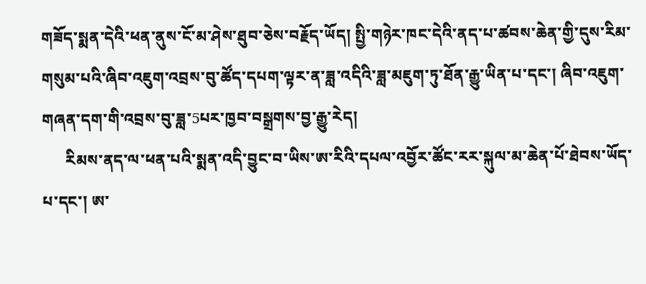གཟོད་སྨན་དེའི་ཕན་ནུས་ངོ་མ་ཤེས་ཐུབ་ཅེས་བརྗོད་ཡོད། སྤྱི་གཉེར་ཁང་དེའི་ནད་པ་ཚབས་ཆེན་གྱི་དུས་རིམ་གསུམ་པའི་ཞིབ་འཇུག་འབྲས་བུ་ཚོད་དཔག་ལྟར་ན་ཟླ་འདིའི་ཟླ་མཇུག་ཏུ་ཐོན་རྒྱུ་ཡིན་པ་དང་། ཞིབ་འཇུག་གཞན་དག་གི་འབྲས་བུ་ཟླ་5པར་ཁྱབ་བསྒྲགས་བྱ་རྒྱུ་རེད།
      རིམས་ནད་ལ་ཕན་པའི་སྨན་འདི་བྱུང་བ་ཡིས་ཨ་རིའི་དཔལ་འབྱོར་ཚོང་རར་སྐུལ་མ་ཆེན་པོ་ཐེབས་ཡོད་པ་དང་། ཨ་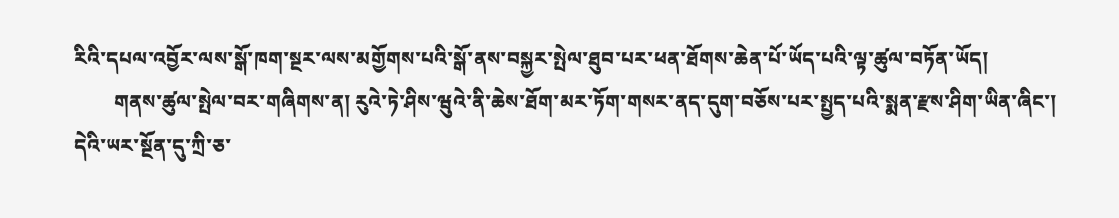རིའི་དཔལ་འབྱོར་ལས་སྒོ་ཁག་སྔར་ལས་མགྱོགས་པའི་སྒོ་ནས་བསྐྱར་སྤེལ་ཐུབ་པར་ཕན་ཐོགས་ཆེན་པོ་ཡོད་པའི་ལྟ་ཚུལ་བཏོན་ཡོད།
        གནས་ཚུལ་སྤེལ་བར་གཞིགས་ན། རུའེ་ཏེ་ཤིས་ཝུའེ་ནི་ཆེས་ཐོག་མར་ཏོག་གསར་ནད་དུག་བཅོས་པར་སྤྱད་པའི་སྨན་རྫས་ཤིག་ཡིན་ཞིང་། དེའི་ཡར་སྔོན་དུ་ཀྲི་ཅ་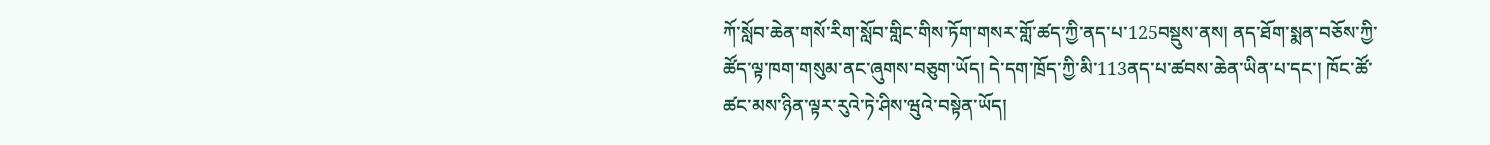ཀོ་སློབ་ཆེན་གསོ་རིག་སློབ་གླིང་གིས་ཏོག་གསར་གློ་ཚད་ཀྱི་ནད་པ་125བསྡུས་ནས། ནད་ཐོག་སྨན་བཅོས་ཀྱི་ཚོད་ལྟ་ཁག་གསུམ་ནང་ཞུགས་བཅུག་ཡོད། དེ་དག་ཁྲོད་ཀྱི་མི་113ནད་པ་ཚབས་ཆེན་ཡིན་པ་དང་། ཁོང་ཚོ་ཚང་མས་ཉིན་ལྟར་རུའེ་ཏེ་ཤིས་ཝུའེ་བསྟེན་ཡོད།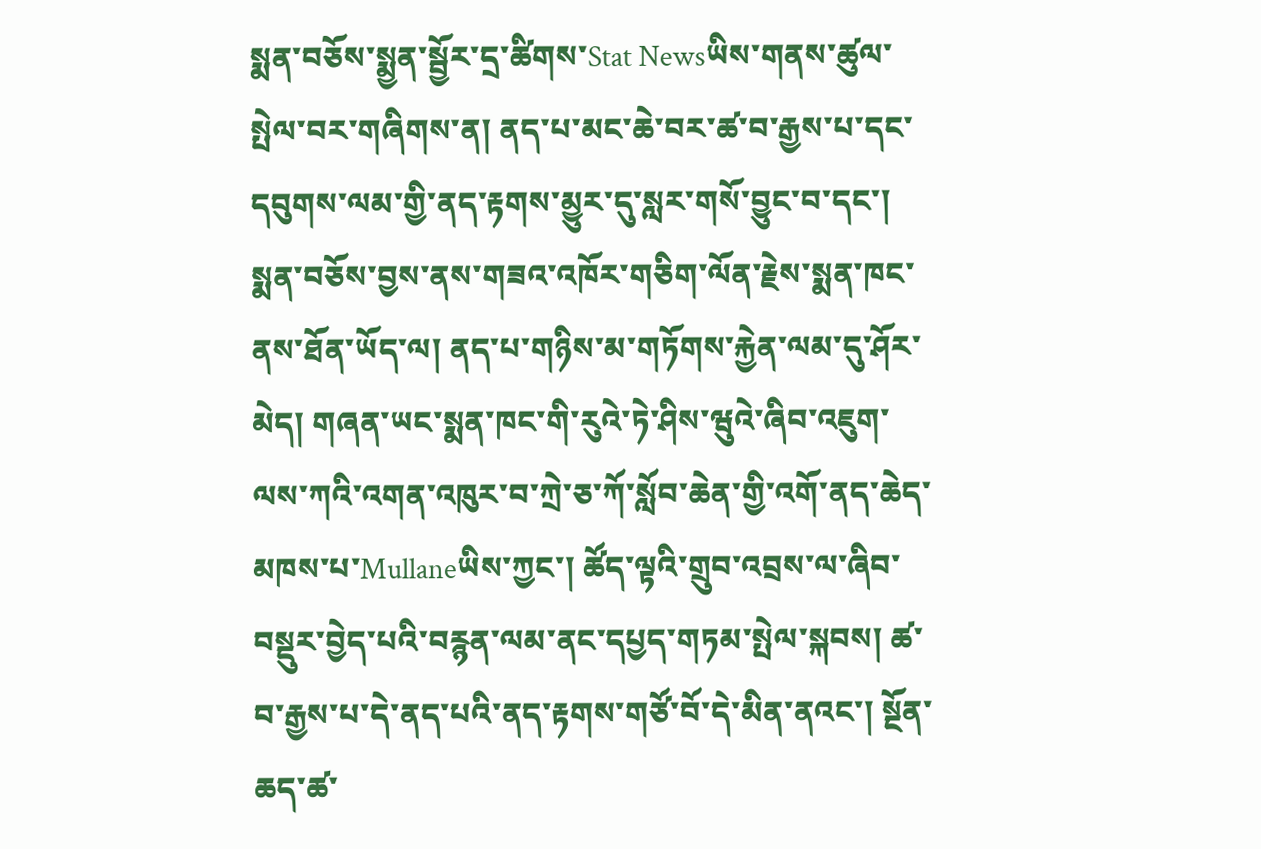སྨན་བཅོས་སྨྱན་སྦྱོར་དྲ་ཚིགས་Stat Newsཡིས་གནས་ཚུལ་སྤེལ་བར་གཞིགས་ན། ནད་པ་མང་ཆེ་བར་ཚ་བ་རྒྱས་པ་དང་དབུགས་ལམ་གྱི་ནད་རྟགས་མྱུར་དུ་སླར་གསོ་བྱུང་བ་དང་། སྨན་བཅོས་བྱས་ནས་གཟའ་འཁོར་གཅིག་ལོན་རྗེས་སྨན་ཁང་ནས་ཐོན་ཡོད་ལ། ནད་པ་གཉིས་མ་གཏོགས་རྐྱེན་ལམ་དུ་ཤོར་མེད། གཞན་ཡང་སྨན་ཁང་གི་རུའེ་ཏེ་ཤིས་ཝུའེ་ཞིབ་འཇུག་ལས་ཀའི་འགན་འཁུར་བ་ཀྲེ་ཅ་ཀོ་སློབ་ཆེན་གྱི་འགོ་ནད་ཆེད་མཁས་པ་Mullaneཡིས་ཀྱང་། ཚོད་ལྟའི་གྲུབ་འབྲས་ལ་ཞིབ་བསྡུར་བྱེད་པའི་བརྙན་ལམ་ནང་དཔྱད་གཏམ་སྤེལ་སྐབས། ཚ་བ་རྒྱས་པ་དེ་ནད་པའི་ནད་རྟགས་གཙོ་བོ་དེ་མིན་ནའང་། སྔོན་ཆད་ཚ་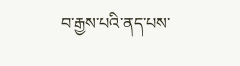བ་རྒྱས་པའི་ནད་པས་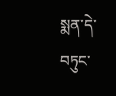སྨན་དེ་བཏུང་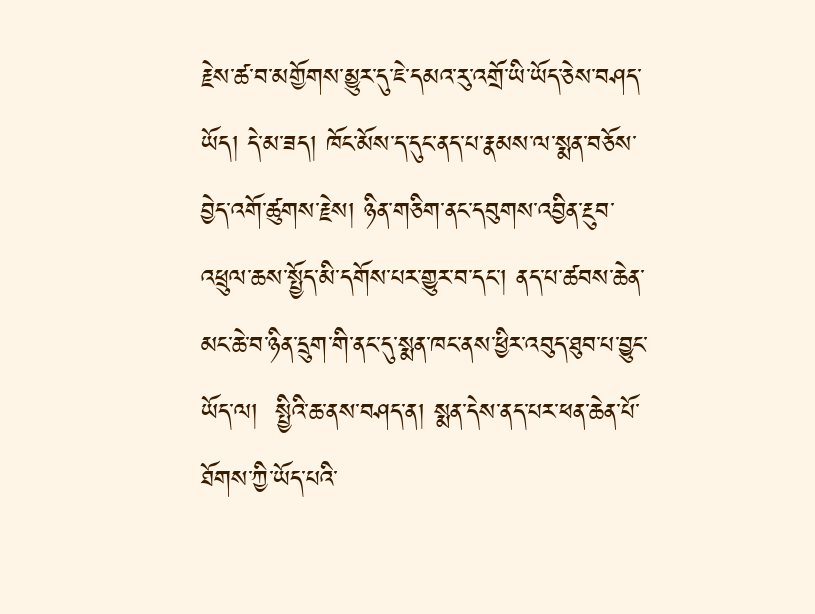རྗེས་ཚ་བ་མགྱོགས་མྱུར་དུ་ཇེ་དམའ་རུ་འགྲོ་ཡི་ཡོད་ཅེས་བཤད་ཡོད། དེ་མ་ཟད། ཁོང་མོས་ད་དུང་ནད་པ་རྣམས་ལ་སྨན་བཅོས་བྱེད་འགོ་ཚུགས་རྗེས། ཉིན་གཅིག་ནང་དབུགས་འབྱིན་རྔུབ་འཕྲུལ་ཆས་སྤྱོད་མི་དགོས་པར་གྱུར་བ་དང་། ནད་པ་ཚབས་ཆེན་མང་ཆེ་བ་ཉིན་དྲུག་གི་ནང་དུ་སྨན་ཁང་ནས་ཕྱིར་འབུད་ཐུབ་པ་བྱུང་ཡོད་ལ།  སྤྱིའི་ཆ་ནས་བཤད་ན། སྨན་དེས་ནད་པར་ཕན་ཆེན་པོ་ཐོགས་ཀྱི་ཡོད་པའི་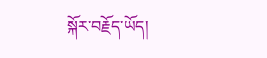སྐོར་བརྗོད་ཡོད།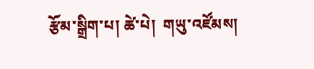རྩོམ་སྒྲིག་པ། ཚེ་པེ།  གཡུ་འཛོམས།